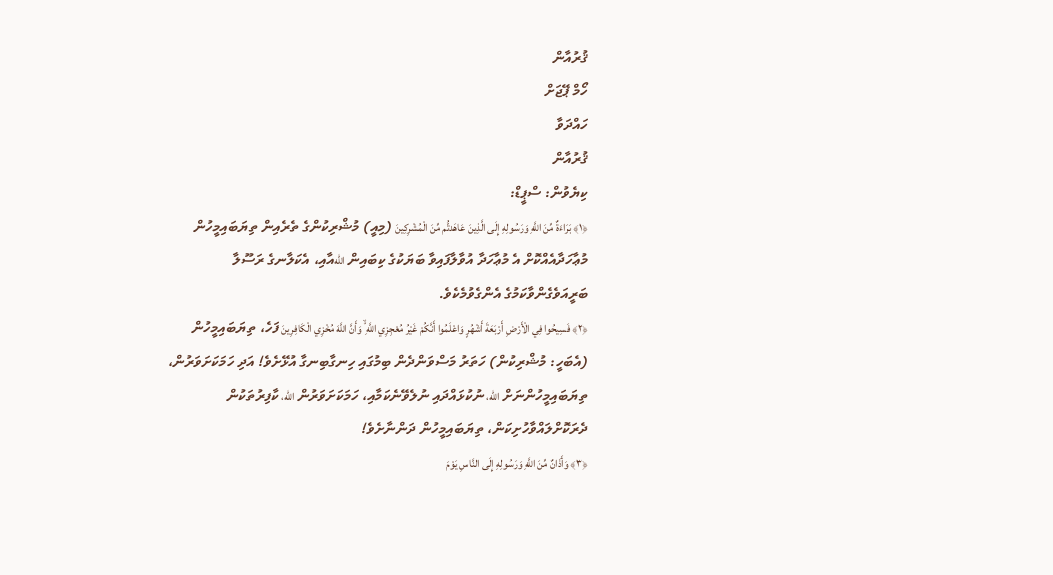ޤުރުއާން
ހޯމް ޕޭޖަށް
ހައްދަވާ
ޤުރުއާން
ކިޔެވުން: ސްޕީޑް:
﴿١﴾ بَرَاءَةٌ مِّنَ اللَّهِ وَرَسُولِهِ إِلَى الَّذِينَ عَاهَدتُّم مِّنَ الْمُشْرِكِينَ (މިއީ) މުޝްރިކުންގެ ތެރެއިން ތިޔަބައިމީހުން މުޢާހަދާއެއްކޮށް އެ މުޢާހަދާ އުވާލާފައިވާ ބަޔަކުގެ ކިބައިން اللهއާއި، އެކަލާނގެ ރަސޫލާ ބަރީއަވެގެންވާކަމުގެ އެންގެވުމެކެވެ.
﴿٢﴾ فَسِيحُوا فِي الْأَرْضِ أَرْبَعَةَ أَشْهُرٍ وَاعْلَمُوا أَنَّكُمْ غَيْرُ مُعْجِزِي اللَّهِ ۙ وَأَنَّ اللَّهَ مُخْزِي الْكَافِرِينَ ފަހެ، ތިޔަބައިމީހުން (އެބަހީ: މުޝްރިކުން) ހަތަރު މަސްވަންދެން ބިމުގައި ހިނގާބިނގާ އުޅޭށެވެ! އަދި ހަމަކަށަވަރުން، ތިޔަބައިމީހުންނަށް الله، ނުކުޅައްދައި ނުލެވޭނެކަމާއި، ހަމަކަށަވަރުން الله، ކާފިރުތަކުން ދެރަކޮށްލައްވާހުށިކަން، ތިޔަބައިމީހުން ދަންނާށެވެ!
﴿٣﴾ وَأَذَانٌ مِّنَ اللَّهِ وَرَسُولِهِ إِلَى النَّاسِ يَوْمَ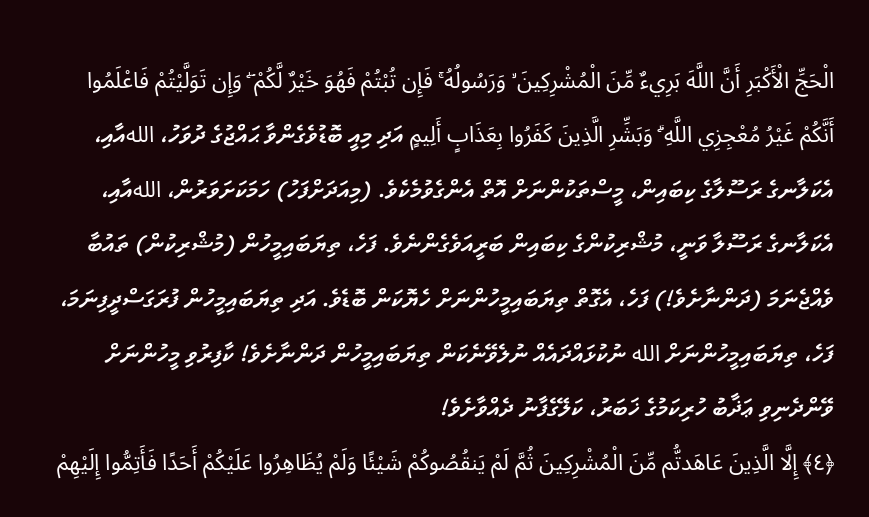الْحَجِّ الْأَكْبَرِ أَنَّ اللَّهَ بَرِيءٌ مِّنَ الْمُشْرِكِينَ ۙ وَرَسُولُهُ ۚ فَإِن تُبْتُمْ فَهُوَ خَيْرٌ لَّكُمْ ۖ وَإِن تَوَلَّيْتُمْ فَاعْلَمُوا أَنَّكُمْ غَيْرُ مُعْجِزِي اللَّهِ ۗ وَبَشِّرِ الَّذِينَ كَفَرُوا بِعَذَابٍ أَلِيمٍ އަދި މިއީ ބޮޑުވެގެންވާ ޙައްޖުގެ ދުވަހު، اللهއާއި، އެކަލާނގެ ރަސޫލާގެ ކިބައިން، މީސްތަކުންނަށް އޮތް އެންގެވުމެކެވެ. (މިއަދަށްފަހު) ހަމަކަށަވަރުން، اللهއާއި، އެކަލާނގެ ރަސޫލާ ވަނީ، މުޝްރިކުންގެ ކިބައިން ބަރީއަވެގެންނެވެ. ފަހެ، ތިޔަބައިމީހުން (މުޝްރިކުން) ތައުބާ ވެއްޖެނަމަ (ދަންނާށެވެ!) ފަހެ، އެގޮތް ތިޔަބައިމީހުންނަށް ހެޔޮކަން ބޮޑެވެ. އަދި ތިޔަބައިމީހުން ފުރަގަސްދީފިނަމަ، ފަހެ، ތިޔަބައިމީހުންނަށް الله ނުކުޅައްދައެއް ނުލެވޭނެކަން ތިޔަބައިމީހުން ދަންނާށެވެ! ކާފިރުވި މީހުންނަށް ވޭންދެނިވި ޢަޛާބު ހުރިކަމުގެ ޚަބަރު، ކަލޭގެފާނު ދެއްވާށެވެ!
﴿٤﴾ إِلَّا الَّذِينَ عَاهَدتُّم مِّنَ الْمُشْرِكِينَ ثُمَّ لَمْ يَنقُصُوكُمْ شَيْئًا وَلَمْ يُظَاهِرُوا عَلَيْكُمْ أَحَدًا فَأَتِمُّوا إِلَيْهِمْ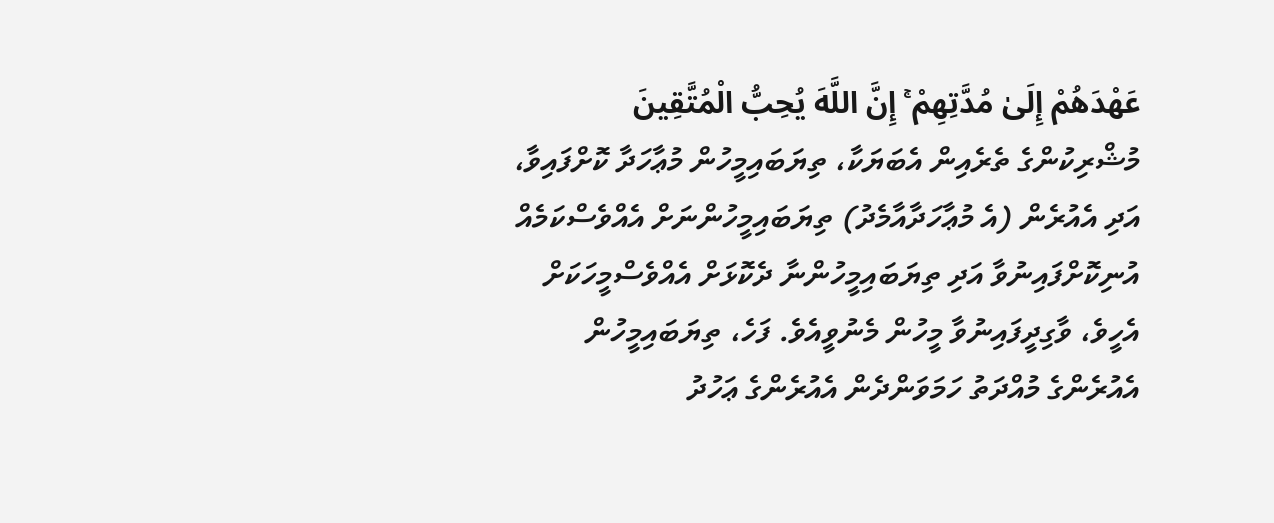عَهْدَهُمْ إِلَىٰ مُدَّتِهِمْ ۚ إِنَّ اللَّهَ يُحِبُّ الْمُتَّقِينَ މުޝްރިކުންގެ ތެރެއިން އެބަޔަކާ، ތިޔަބައިމީހުން މުޢާހަދާ ކޮށްފައިވާ، އަދި އެއުރެން (އެ މުޢާހަދާއާމެދު) ތިޔަބައިމީހުންނަށް އެއްވެސްކަމެއް އުނިކޮށްފައިނުވާ އަދި ތިޔަބައިމީހުންނާ ދެކޮޅަށް އެއްވެސްމީހަކަށް އެހީވެ، ވާގިދީފައިނުވާ މީހުން މެނުވީއެވެ. ފަހެ، ތިޔަބައިމީހުން އެއުރެންގެ މުއްދަތު ހަމަވަންދެން އެއުރެންގެ ޢަހުދު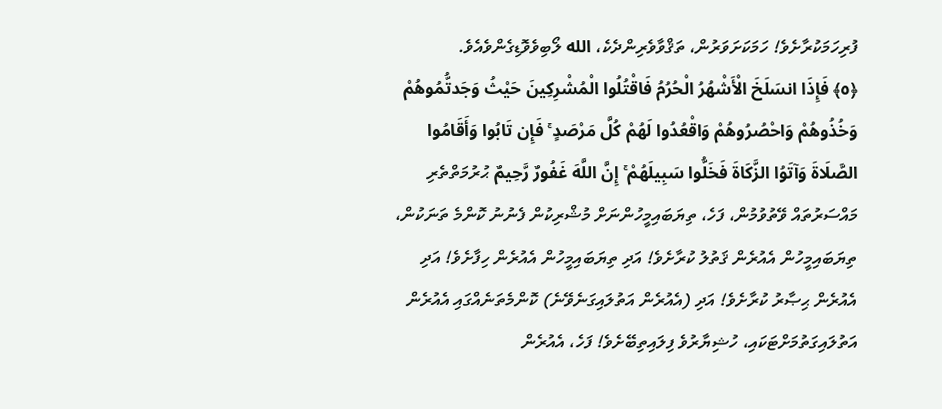ފުރިހަމަކުރާށެވެ! ހަމަކަށަވަރުން، ތަޤްވާވެރިންދެކެ، الله ލޯބިވެވޮޑިގެންވެއެވެ.
﴿٥﴾ فَإِذَا انسَلَخَ الْأَشْهُرُ الْحُرُمُ فَاقْتُلُوا الْمُشْرِكِينَ حَيْثُ وَجَدتُّمُوهُمْ وَخُذُوهُمْ وَاحْصُرُوهُمْ وَاقْعُدُوا لَهُمْ كُلَّ مَرْصَدٍ ۚ فَإِن تَابُوا وَأَقَامُوا الصَّلَاةَ وَآتَوُا الزَّكَاةَ فَخَلُّوا سَبِيلَهُمْ ۚ إِنَّ اللَّهَ غَفُورٌ رَّحِيمٌ ޙުރުމަތްތެރި މައްސަރުތައް ވޭތުވުމުން، ފަހެ، ތިޔަބައިމީހުންނަށް މުޝްރިކުން ފެނުނު ކޮންމެ ތަނަކުން، ތިޔަބައިމީހުން އެއުރެން ޤަތުލު ކުރާށެވެ! އަދި ތިޔަބައިމީހުން އެއުރެން ހިފާށެވެ! އަދި އެއުރެން ޙިޞާރު ކުރާށެވެ! އަދި (އެއުރެން އަތުލައިގަނެވޭނެ) ކޮންމެތަނެއްގައި އެއުރެން އަތުލައިގަތުމަށްޓަކައި، ހުޝިޔާރުވެ ފިލައިތިބޭށެވެ! ފަހެ، އެއުރެން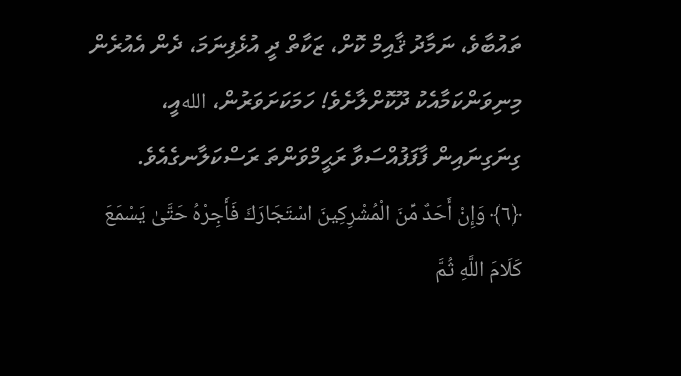ތައުބާވެ، ނަމާދު ޤާއިމް ކޮށް، ޒަކާތް ދީ އުޅެފިނަމަ، ދެން އެއުރެން މިނިވަންކަމާއެކު ދޫކޮށްލާށެވެ! ހަމަކަށަވަރުން، اللهއީ، ގިނަގިނައިން ފާފަފުއްސަވާ ރަޙީމްވަންތަ ރަސްކަލާނގެއެވެ.
﴿٦﴾ وَإِنْ أَحَدٌ مِّنَ الْمُشْرِكِينَ اسْتَجَارَكَ فَأَجِرْهُ حَتَّىٰ يَسْمَعَ كَلَامَ اللَّهِ ثُمَّ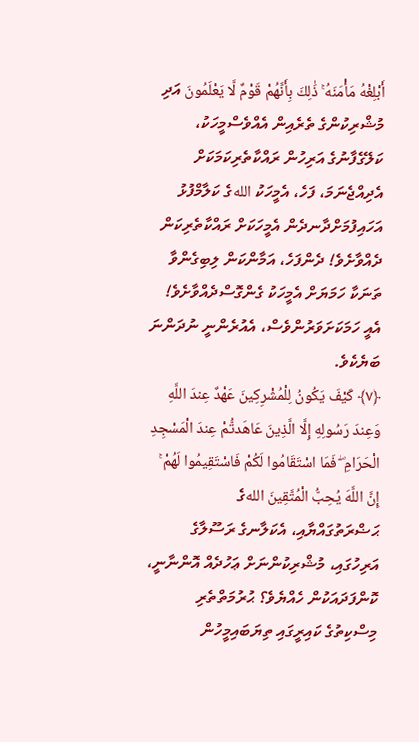أَبْلِغْهُ مَأْمَنَهُ ۚ ذَٰلِكَ بِأَنَّهُمْ قَوْمٌ لَّا يَعْلَمُونَ އަދި މުޝްރިކުންގެ ތެރެއިން އެއްވެސްމީހަކު، ކަލޭގެފާނުގެ އަރިހުން ރައްކާތެރިކަމަކަށް އެދިއްޖެނަމަ، ފަހެ، އެމީހަކު اللهގެ ކަލާމްފުޅު އަހައިފުމަށްދާނދެން އެމީހަކަށް ރައްކާތެރިކަން ދެއްވާށެވެ! ދެންފަހެ، އަމާންކަން ލިބިގެންވާ ތަނަކާ ހަމަޔަށް އެމީހަކު ގެންގޮސްދެއްވާށެވެ! އެއީ ހަމަކަށަވަރުންވެސް، އެއުރެންނީ ނުދަންނަ ބަޔެކެވެ.
﴿٧﴾ كَيْفَ يَكُونُ لِلْمُشْرِكِينَ عَهْدٌ عِندَ اللَّهِ وَعِندَ رَسُولِهِ إِلَّا الَّذِينَ عَاهَدتُّمْ عِندَ الْمَسْجِدِ الْحَرَامِ ۖ فَمَا اسْتَقَامُوا لَكُمْ فَاسْتَقِيمُوا لَهُمْ ۚ إِنَّ اللَّهَ يُحِبُّ الْمُتَّقِينَ اللهގެ ޙަޟްރަތުގައްޔާއި، އެކަލާނގެ ރަސޫލާގެ އަރިހުގައި، މުޝްރިކުންނަށް ޢަހުދެއް އޮންނާނީ، ކޮންފަދައަކުން ހެއްޔެވެ؟ ޙުރުމަތްތެރި މިސްކިތުގެ ކައިރީގައި ތިޔަބައިމީހުން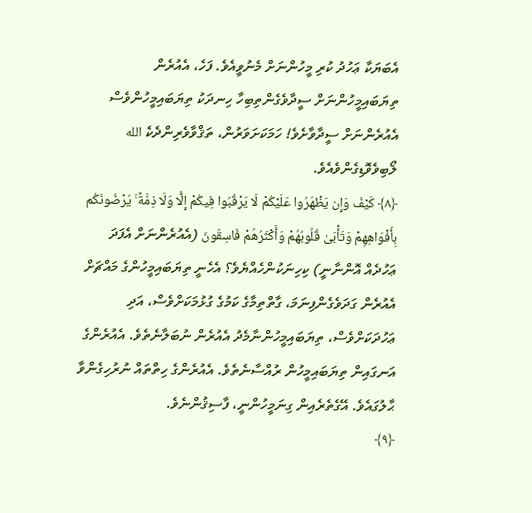އެބަޔަކާ ޢަހުދު ކުރި މީހުންނަށް މެނުވީއެވެ. ފަހެ، އެއުރެން ތިޔަބައިމީހުންނަށް ސީދާވެގެންތިބިހާ ހިނދަކު ތިޔަބައިމީހުންވެސް އެއުރެންނަށް ސީދާވާށެވެ! ހަމަކަށަވަރުން، ތަޤްވާވެރިންދެކެ الله ލޯބިވެވޮޑިގެންވެއެވެ.
﴿٨﴾ كَيْفَ وَإِن يَظْهَرُوا عَلَيْكُمْ لَا يَرْقُبُوا فِيكُمْ إِلًّا وَلَا ذِمَّةً ۚ يُرْضُونَكُم بِأَفْوَاهِهِمْ وَتَأْبَىٰ قُلُوبُهُمْ وَأَكْثَرُهُمْ فَاسِقُونَ (އެއުރެންނަށް އެފަދަ ޢަހުދެއް އޮންނާނީ) ކިހިނަކުންހެއްޔެވެ؟ އެހެނީ ތިޔަބައިމީހުންގެ މައްޗަށް އެއުރެން ގަދަވެގެންފިނަމަ، ގާތްތިމާގެ ކަމުގެ ގުޅުމަކަށްވެސް، އަދި ޢަހުދަކަށްވެސް، ތިޔަބައިމީހުންނާމެދު އެއުރެން ނުބަލާނެތެވެ. އެއުރެންގެ އަނގައިން ތިޔަބައިމީހުން ރުއްސާނެތެވެ. އެއުރެންގެ ހިތްތައް ނުރުހިގެންވާ ޙާލުގައެވެ. އޭގެތެރެއިން ގިނަމީހުންނީ، ފާސިޤުންނެވެ.
﴿٩﴾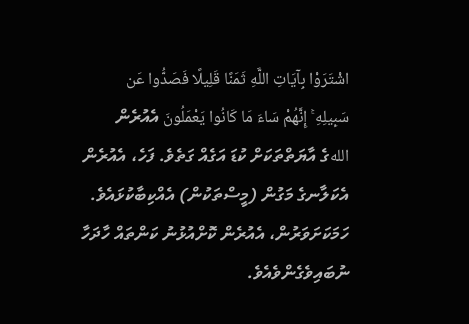اشْتَرَوْا بِآيَاتِ اللَّهِ ثَمَنًا قَلِيلًا فَصَدُّوا عَن سَبِيلِهِ ۚ إِنَّهُمْ سَاءَ مَا كَانُوا يَعْمَلُونَ އެއުރެން اللهގެ އާޔަތްތަކަށް ކުޑަ އަގެއް ގަތެވެ. ފަހެ، އެއުރެން އެކަލާނގެ މަގުން (މީސްތަކުން) އެއްކިބާކުޅައެވެ. ހަމަކަށަވަރުން، އެއުރެން ކޮށްއުޅުނު ކަންތައް ހާދަހާ ނުބައިވެގެންވެއެވެ.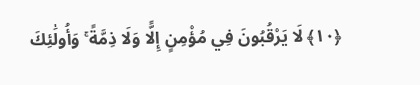﴿١٠﴾ لَا يَرْقُبُونَ فِي مُؤْمِنٍ إِلًّا وَلَا ذِمَّةً ۚ وَأُولَٰئِكَ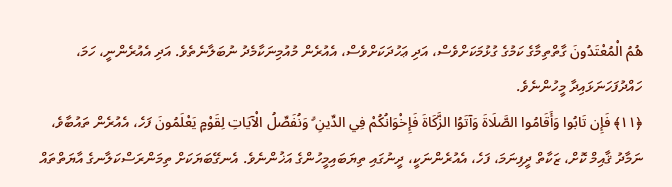هُمُ الْمُعْتَدُونَ ގާތްތިމާގެ ކަމުގެ ގުޅުމަކަށްވެސް، އަދި ޢަހުދަކަށްވެސް، އެއުރެން މުއުމިނަކާމެދު ނުބަލާނެތެވެ. އަދި އެއުރެންނީ، ހަމަ، ހައްދުފަހަނަޅައިދާ މީހުންނެވެ.
﴿١١﴾ فَإِن تَابُوا وَأَقَامُوا الصَّلَاةَ وَآتَوُا الزَّكَاةَ فَإِخْوَانُكُمْ فِي الدِّينِ ۗ وَنُفَصِّلُ الْآيَاتِ لِقَوْمٍ يَعْلَمُونَ ފަހެ، އެއުރެން ތައުބާވެ، ނަމާދު ޤާއިމް ކޮށް، ޒަކާތް ދީފިނަމަ، ފަހެ، އެއުރެންނަކީ، ދީނުގައި ތިޔަބައިމީހުންގެ އަޚުންނެވެ. އެނގޭބަޔަކަށް ތިމަންރަސްކަލާނގެ އާޔަތްތައް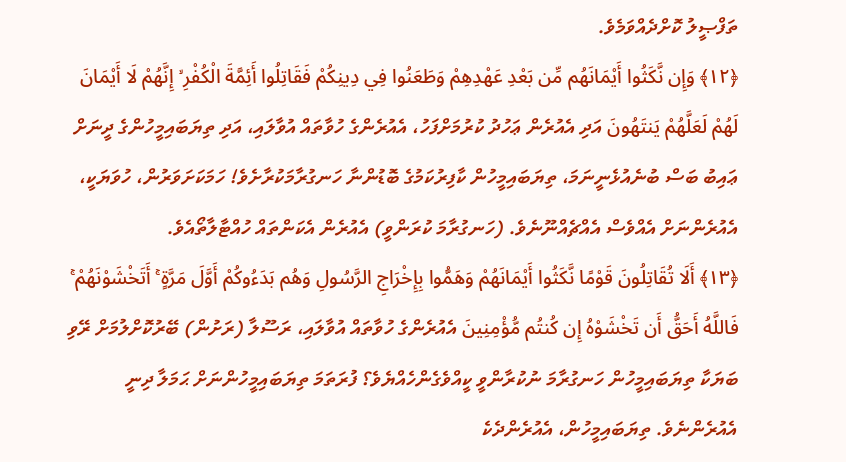ތަފްޞީލު ކޮށްދެއްވަމެވެ.
﴿١٢﴾ وَإِن نَّكَثُوا أَيْمَانَهُم مِّن بَعْدِ عَهْدِهِمْ وَطَعَنُوا فِي دِينِكُمْ فَقَاتِلُوا أَئِمَّةَ الْكُفْرِ ۙ إِنَّهُمْ لَا أَيْمَانَ لَهُمْ لَعَلَّهُمْ يَنتَهُونَ އަދި އެއުރެން ޢަހުދު ކުރުމަށްފަހު، އެއުރެންގެ ހުވާތައް އުވާލައި، އަދި ތިޔަބައިމީހުންގެ ދީނަށް ޢައިބު ބަސް ބުނެއުޅެނީނަމަ، ތިޔަބައިމީހުން ކާފިރުކަމުގެ ބޮޑުންނާ ހަނގުރާމަކުރާށެވެ! ހަމަކަށަވަރުން، ހުވަޔަކީ، އެއުރެންނަށް އެއްވެސް އެއްޗެއްނޫނެވެ. (ހަނގުރާމަ ކުރަންވީ) އެއުރެން އެކަންތައް ހުއްޓާލާތޯއެވެ.
﴿١٣﴾ أَلَا تُقَاتِلُونَ قَوْمًا نَّكَثُوا أَيْمَانَهُمْ وَهَمُّوا بِإِخْرَاجِ الرَّسُولِ وَهُم بَدَءُوكُمْ أَوَّلَ مَرَّةٍ ۚ أَتَخْشَوْنَهُمْ ۚ فَاللَّهُ أَحَقُّ أَن تَخْشَوْهُ إِن كُنتُم مُّؤْمِنِينَ އެއުރެންގެ ހުވާތައް އުވާލައި، ރަސޫލާ (ރަށުން) ބޭރުކޮށްލުމަށް ރޭވި ބަޔަކާ ތިޔަބައިމީހުން ހަނގުރާމަ ނުކުރާންވީ ކީއްވެގެންހެއްޔެވެ؟ ފުރަތަމަ ތިޔަބައިމީހުންނަށް ޙަމަލާ ދިނީ އެއުރެންނެވެ. ތިޔަބައިމީހުން، އެއުރެންދެކެ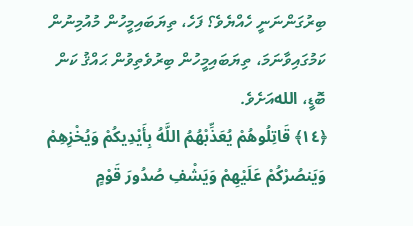ބިރުގަންނަނީ ހެއްޔެވެ؟ ފަހެ، ތިޔަބައިމީހުން މުއުމިނުން ކަމުގައިވާނަމަ، ތިޔަބައިމީހުން ބިރުވެތިވުން ޙައްޤު ކަން ބޮޑީ، اللهއަށެވެ.
﴿١٤﴾ قَاتِلُوهُمْ يُعَذِّبْهُمُ اللَّهُ بِأَيْدِيكُمْ وَيُخْزِهِمْ وَيَنصُرْكُمْ عَلَيْهِمْ وَيَشْفِ صُدُورَ قَوْمٍ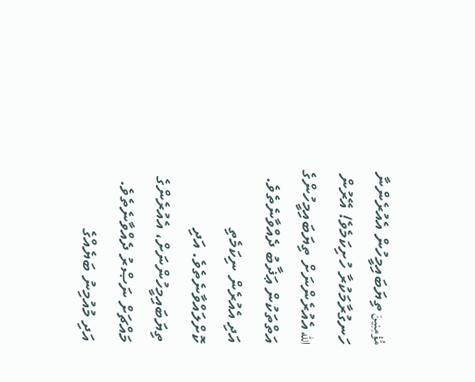مُّؤْمِنِينَ ތިޔަބައިމީހުން އެއުރެންނާ ހަނގުރާމަކުރާ ހުށިކަމެވެ! އޭރުން الله އެއުރެންނަށް ތިޔަބައިމީހުންގެ އަތްތަކުން ޢަޛާބު ދެއްވާނެތެވެ. އަދި އެއުރެން ނިކަމެތި ކޮށްލައްވާނެތެވެ. އަދި ތިޔަބައިމީހުންނަށް، އެއުރެންގެ މައްޗަށް ނަޞްރު ދެއްވާނެތެވެ. އަދި މުއުމިނު ބަޔެއްގެ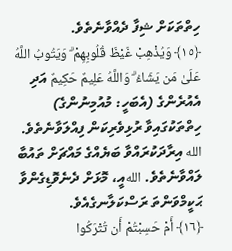ހިތްތަކަށް ޝިފާ ދެއްވާނެތެވެ.
﴿١٥﴾ وَيُذْهِبْ غَيْظَ قُلُوبِهِمْ ۗ وَيَتُوبُ اللَّهُ عَلَىٰ مَن يَشَاءُ ۗ وَاللَّهُ عَلِيمٌ حَكِيمٌ އަދި އެއުރެންގެ (އެބަހީ: މުއުމިނުންގެ) ހިތްތަކުގައިވާ ރުޅިވެރިކަން ފިއްލަވާނެތެވެ. الله އިރާދަކުރައްވާ ބަޔެއްގެ މައްޗަށް ތައުބާ ލައްވާނެތެވެ. اللهއީ، މޮޅަށް ދެނެވޮޑިގެންވާ ޙަކީމްވަންތަ ރަސްކަލާނގެއެވެ.
﴿١٦﴾ أَمْ حَسِبْتُمْ أَن تُتْرَكُوا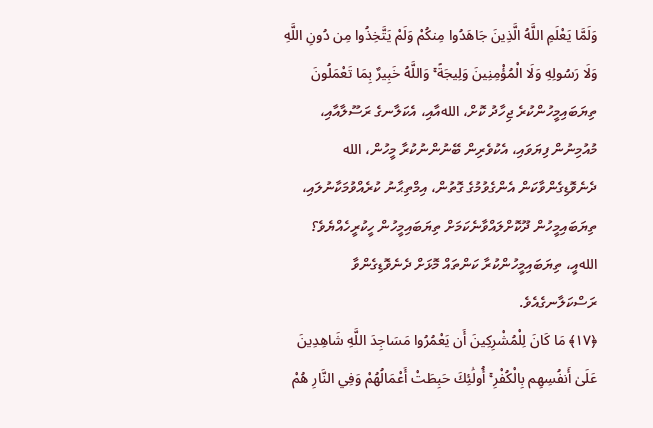وَلَمَّا يَعْلَمِ اللَّهُ الَّذِينَ جَاهَدُوا مِنكُمْ وَلَمْ يَتَّخِذُوا مِن دُونِ اللَّهِ وَلَا رَسُولِهِ وَلَا الْمُؤْمِنِينَ وَلِيجَةً ۚ وَاللَّهُ خَبِيرٌ بِمَا تَعْمَلُونَ ތިޔަބައިމީހުންކުރެ ޖިހާދު ކޮށް، اللهއާއި، އެކަލާނގެ ރަސޫލާއާއި، މުއުމިނުން ފިޔަވައި، އެކުވެރިން ބޭނުންނުކުރާ މީހުން، الله ދެނެވޮޑިގެންވާކަން އެންގެވުމުގެ ގޮތުން، އިމްތިޙާނު ކުރެއްވުމަކާނުލައި، ތިޔަބައިމީހުން ދޫކޮށްލައްވާނެކަމަށް ތިޔަބައިމީހުން ހީކުރީހެއްޔެވެ؟ اللهއީ، ތިޔަބައިމީހުންކުރާ ކަންތައް މޮޅަށް ދެނެވޮޑިގެންވާ ރަސްކަލާނގެއެވެ.
﴿١٧﴾ مَا كَانَ لِلْمُشْرِكِينَ أَن يَعْمُرُوا مَسَاجِدَ اللَّهِ شَاهِدِينَ عَلَىٰ أَنفُسِهِم بِالْكُفْرِ ۚ أُولَٰئِكَ حَبِطَتْ أَعْمَالُهُمْ وَفِي النَّارِ هُمْ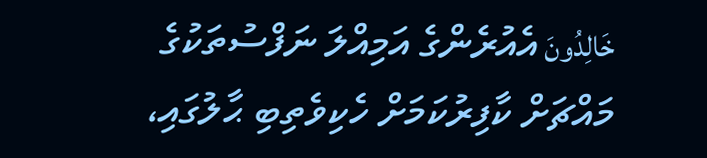خَالِدُونَ އެއުރެންގެ އަމިއްލަ ނަފްސުތަކުގެ މައްޗަށް ކާފިރުކަމަށް ހެކިވެތިބި ޙާލުގައި،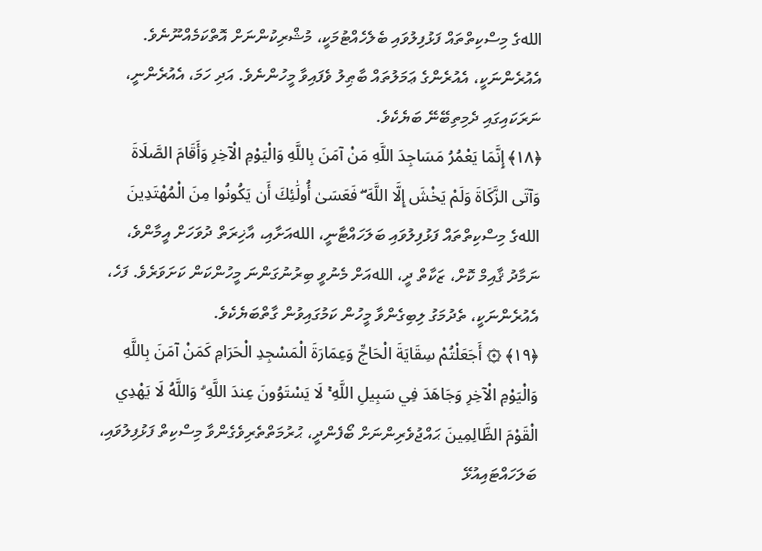اللهގެ މިސްކިތްތައް ފަޅުފިލުވައި ބެލެހެއްޓުމަކީ، މުޝްރިކުންނަށް އޮތްކަމެއްނޫނެވެ. އެއުރެންނަކީ، އެއުރެންގެ ޢަމަލުތައް ބާޠިލު ވެފައިވާ މީހުންނެވެ. އަދި ހަމަ، އެއުރެންނީ، ނަރަކައިގައި ދެމިތިބޭނޭ ބަޔެކެވެ.
﴿١٨﴾ إِنَّمَا يَعْمُرُ مَسَاجِدَ اللَّهِ مَنْ آمَنَ بِاللَّهِ وَالْيَوْمِ الْآخِرِ وَأَقَامَ الصَّلَاةَ وَآتَى الزَّكَاةَ وَلَمْ يَخْشَ إِلَّا اللَّهَ ۖ فَعَسَىٰ أُولَٰئِكَ أَن يَكُونُوا مِنَ الْمُهْتَدِينَ اللهގެ މިސްކިތްތައް ފަޅުފިލުވައި ބަލަހައްޓާނީ، اللهއަށާއި، އާޚިރަތް ދުވަހަށް އީމާންވެ، ނަމާދު ޤާއިމް ކޮށް، ޒަކާތް ދީ، اللهއަށް މެނުވީ ބިރުނުގަންނަ މީހުންކަން ކަށަވަރެވެ. ފަހެ، އެއުރެންނަކީ، ތެދުމަގު ލިބިގެންވާ މީހުން ކަމުގައިވުން ގާތްބަޔެކެވެ.
﴿١٩﴾ ۞ أَجَعَلْتُمْ سِقَايَةَ الْحَاجِّ وَعِمَارَةَ الْمَسْجِدِ الْحَرَامِ كَمَنْ آمَنَ بِاللَّهِ وَالْيَوْمِ الْآخِرِ وَجَاهَدَ فِي سَبِيلِ اللَّهِ ۚ لَا يَسْتَوُونَ عِندَ اللَّهِ ۗ وَاللَّهُ لَا يَهْدِي الْقَوْمَ الظَّالِمِينَ ޙައްޖުވެރިންނަށް ބޯފެންދީ، ޙުރުމަތްތެރިވެގެންވާ މިސްކިތް ފަޅުފިލުވައި، ބަލަހައްޓައިއުޅޭ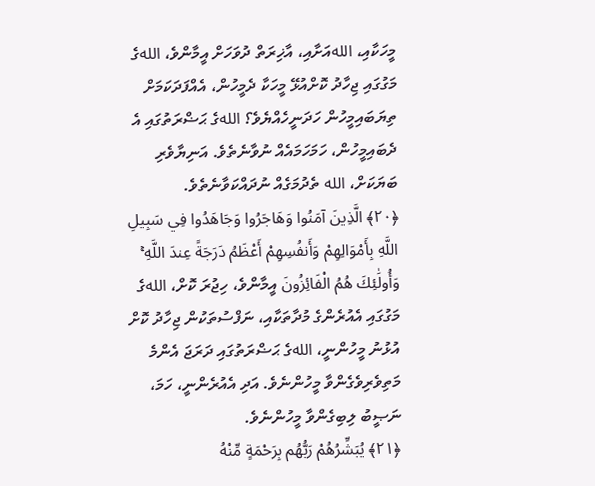މީހަކާއި، اللهއަށާއި، އާޚިރަތް ދުވަހަށް އީމާންވެ، اللهގެ މަގުގައި ޖިހާދު ކޮށްއުޅޭ މީހަކާ ދެމީހުން، އެއްފަދަކަމަށް ތިޔަބައިމީހުން ހަދަނީހެއްޔެވެ؟ اللهގެ ޙަޟްރަތުގައި އެ ދެބައިމީހުން، ހަމަހަމައެއް ނުވާނެތެވެ. އަނިޔާވެރި ބަޔަކަށް، الله ތެދުމަގެއް ނުދައްކަވާނެތެވެ.
﴿٢٠﴾ الَّذِينَ آمَنُوا وَهَاجَرُوا وَجَاهَدُوا فِي سَبِيلِ اللَّهِ بِأَمْوَالِهِمْ وَأَنفُسِهِمْ أَعْظَمُ دَرَجَةً عِندَ اللَّهِ ۚ وَأُولَٰئِكَ هُمُ الْفَائِزُونَ އީމާންވެ، ހިޖުރަ ކޮށް، اللهގެ މަގުގައި އެއުރެންގެ މުދާތަކާއި، ނަފްސުތަކުން ޖިހާދު ކޮށް އުޅުނު މީހުންނީ، اللهގެ ޙަޟްރަތުގައި ދަރަޖަ އެންމެ މަތިވެރިވެގެންވާ މީހުންނެވެ. އަދި އެއުރެންނީ، ހަމަ، ނަޞީބު ލިބިގެންވާ މީހުންނެވެ.
﴿٢١﴾ يُبَشِّرُهُمْ رَبُّهُم بِرَحْمَةٍ مِّنْهُ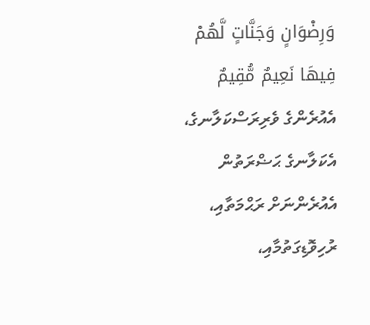وَرِضْوَانٍ وَجَنَّاتٍ لَّهُمْ فِيهَا نَعِيمٌ مُّقِيمٌ އެއުރެންގެ ވެރިރަސްކަލާނގެ، އެކަލާނގެ ޙަޟްރަތުން އެއުރެންނަށް ރަޙްމަތާއި، ރުހިވޮޑިގަތުމާއި،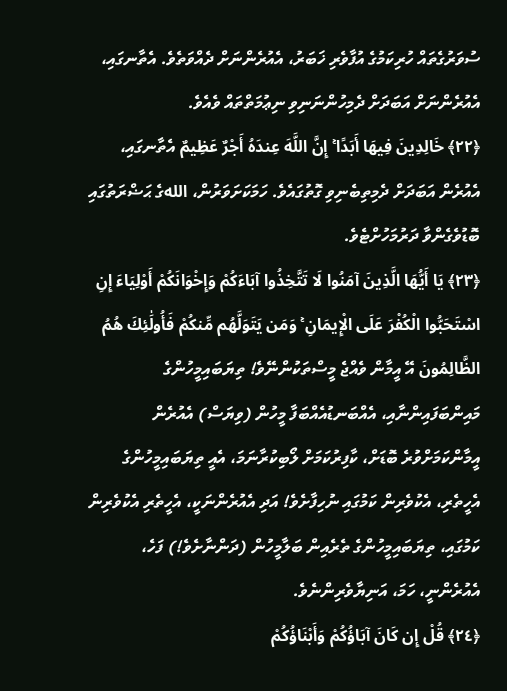ސުވަރުގެތައް ހުރިކަމުގެ އުފާވެރި ޚަބަރު، އެއުރެންނަށް ދެއްވަތެވެ. އެތާނގައި، އެއުރެންނަށް އަބަދަށް ދެމިހުންނަނިވި ނިޢުމަތްތައް ވެއެވެ.
﴿٢٢﴾ خَالِدِينَ فِيهَا أَبَدًا ۚ إِنَّ اللَّهَ عِندَهُ أَجْرٌ عَظِيمٌ އެތާނގައި، އެއުރެން އަބަދަށް ދެމިތިބެނިވި ގޮތުގައެވެ. ހަމަކަށަވަރުން، اللهގެ ޙަޟްރަތުގައި ބޮޑުވެގެންވާ ދަރުމަހުށްޓެވެ.
﴿٢٣﴾ يَا أَيُّهَا الَّذِينَ آمَنُوا لَا تَتَّخِذُوا آبَاءَكُمْ وَإِخْوَانَكُمْ أَوْلِيَاءَ إِنِ اسْتَحَبُّوا الْكُفْرَ عَلَى الْإِيمَانِ ۚ وَمَن يَتَوَلَّهُم مِّنكُمْ فَأُولَٰئِكَ هُمُ الظَّالِمُونَ އޭ އީމާން ވެއްޖެ މީސްތަކުންނޭވެ! ތިޔަބައިމީހުންގެ މައިންބަފައިންނާއި، އެއްބަނޑުއެއްބަފާ މީހުން (ވިޔަސް) އެއުރެން އީމާންކަމަށްވުރެ ބޮޑަށް، ކާފިރުކަމަށް ލޯބިކުރާނަމަ، އެއީ ތިޔަބައިމީހުންގެ އެހީތެރި، އެކުވެރިން ކަމުގައި ނުހިފާށެވެ! އަދި އެއުރެންނަކީ، އެހީތެރި އެކުވެރިން ކަމުގައި، ތިޔަބައިމީހުންގެ ތެރެއިން ބަލާމީހުން (ދަންނާށެވެ!) ފަހެ، އެއުރެންނީ، ހަމަ، އަނިޔާވެރިންނެވެ.
﴿٢٤﴾ قُلْ إِن كَانَ آبَاؤُكُمْ وَأَبْنَاؤُكُمْ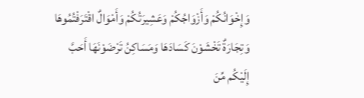وَإِخْوَانُكُمْ وَأَزْوَاجُكُمْ وَعَشِيرَتُكُمْ وَأَمْوَالٌ اقْتَرَفْتُمُوهَا وَتِجَارَةٌ تَخْشَوْنَ كَسَادَهَا وَمَسَاكِنُ تَرْضَوْنَهَا أَحَبَّ إِلَيْكُم مِّنَ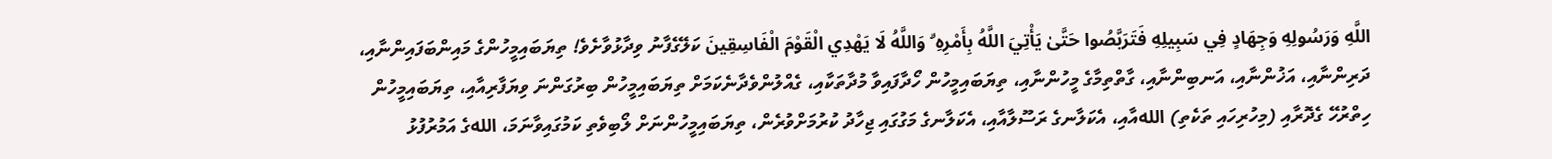اللَّهِ وَرَسُولِهِ وَجِهَادٍ فِي سَبِيلِهِ فَتَرَبَّصُوا حَتَّىٰ يَأْتِيَ اللَّهُ بِأَمْرِهِ ۗ وَاللَّهُ لَا يَهْدِي الْقَوْمَ الْفَاسِقِينَ ކަލޭގެފާނު ވިދާޅުވާށެވެ! ތިޔަބައިމީހުންގެ މައިންބަފައިންނާއި، ދަރިންނާއި، އަޚުންނާއި، އަނބިންނާއި، ގާތްތިމާގެ މީހުންނާއި، ތިޔަބައިމީހުން ހޯދާފައިވާ މުދާތަކާއި، ގެއްލުންވެދާނެކަމަށް ތިޔަބައިމީހުން ބިރުގަންނަ ވިޔަފާރިއާއި، ތިޔަބައިމީހުން ހިތްރުހޭ ގެދޮރާއި (މިހުރިހައި ތަކެތި) اللهއާއި، އެކަލާނގެ ރަސޫލާއާއި، އެކަލާނގެ މަގުގައި ޖިހާދު ކުރުމަށްވުރެން، ތިޔަބައިމީހުންނަށް ލޯބިވެތި ކަމުގައިވާނަމަ، اللهގެ އަމުރުފުޅު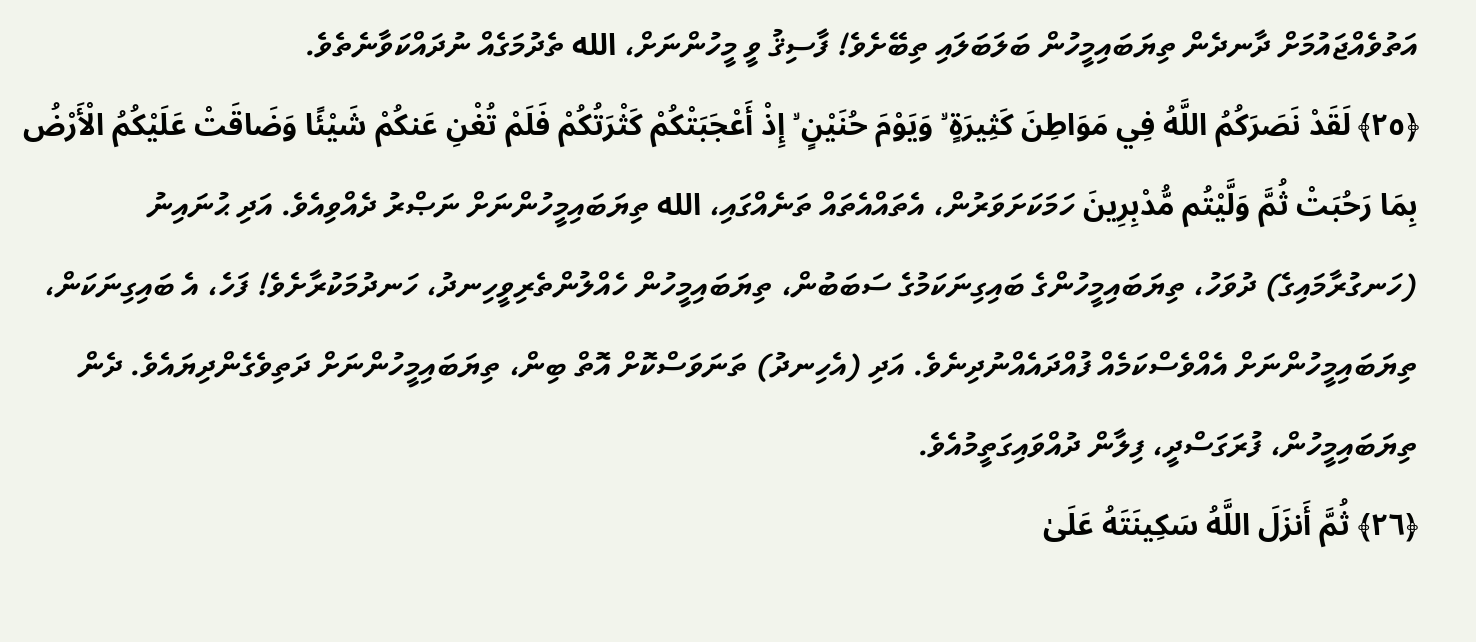އަތުވެއްޖައުމަށް ދާނދެން ތިޔަބައިމީހުން ބަލަބަލައި ތިބޭށެވެ! ފާސިޤު ވީ މީހުންނަށް، الله ތެދުމަގެއް ނުދައްކަވާނެތެވެ.
﴿٢٥﴾ لَقَدْ نَصَرَكُمُ اللَّهُ فِي مَوَاطِنَ كَثِيرَةٍ ۙ وَيَوْمَ حُنَيْنٍ ۙ إِذْ أَعْجَبَتْكُمْ كَثْرَتُكُمْ فَلَمْ تُغْنِ عَنكُمْ شَيْئًا وَضَاقَتْ عَلَيْكُمُ الْأَرْضُ بِمَا رَحُبَتْ ثُمَّ وَلَّيْتُم مُّدْبِرِينَ ހަމަކަށަވަރުން، އެތައްއެތައް ތަނެއްގައި، الله ތިޔަބައިމީހުންނަށް ނަޞްރު ދެއްވިއެވެ. އަދި ޙުނައިނު (ހަނގުރާމައިގެ) ދުވަހު، ތިޔަބައިމީހުންގެ ބައިގިނަކަމުގެ ސަބަބުން، ތިޔަބައިމީހުން ހެއްލުންތެރިވީހިނދު، ހަނދުމަކުރާށެވެ! ފަހެ، އެ ބައިގިނަކަން، ތިޔަބައިމީހުންނަށް އެއްވެސްކަމެއް ފުއްދައެއްނުދިނެވެ. އަދި (އެހިނދު) ތަނަވަސްކޮށް އޮތް ބިން، ތިޔަބައިމީހުންނަށް ދަތިވެގެންދިޔައެވެ. ދެން ތިޔަބައިމީހުން، ފުރަގަސްދީ، ފިލާން ދުއްވައިގަތީމުއެވެ.
﴿٢٦﴾ ثُمَّ أَنزَلَ اللَّهُ سَكِينَتَهُ عَلَىٰ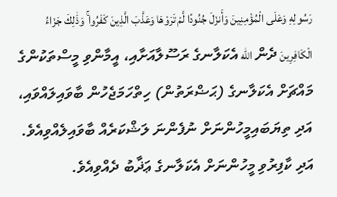رَسُولِهِ وَعَلَى الْمُؤْمِنِينَ وَأَنزَلَ جُنُودًا لَّمْ تَرَوْهَا وَعَذَّبَ الَّذِينَ كَفَرُوا ۚ وَذَٰلِكَ جَزَاءُ الْكَافِرِينَ ދެން الله އެކަލާނގެ ރަސޫލާއަށާއި، އީމާންވި މީސްތަކުންގެ މައްޗަށް އެކަލާނގެ (ޙަޟްރަތުން) ހިތްހަމަޖެހުން ބާވައިލައްވައި، އަދި ތިޔަބައިމީހުންނަށް ނުފެންނަ ލަޝްކަރެއް ބާވައިލެއްވިއެވެ. އަދި ކާފިރުވި މީހުންނަށް އެކަލާނގެ ޢަޛާބު ދެއްވިއެވެ.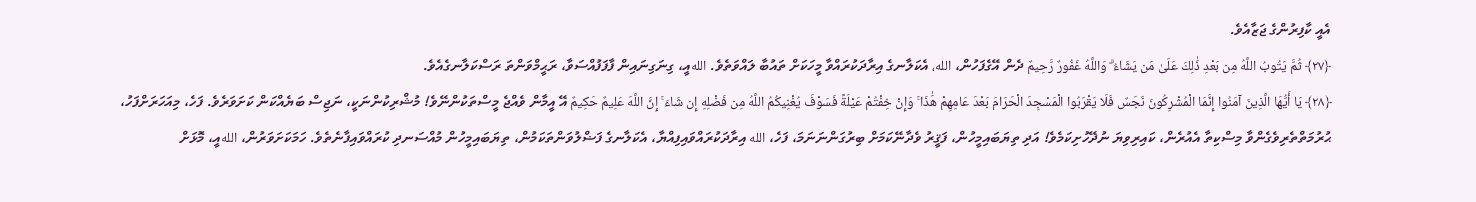އެއީ ކާފިރުންގެ ޖަޒާއެވެ.
﴿٢٧﴾ ثُمَّ يَتُوبُ اللَّهُ مِن بَعْدِ ذَٰلِكَ عَلَىٰ مَن يَشَاءُ ۗ وَاللَّهُ غَفُورٌ رَّحِيمٌ ދެން އޭގެފަހުން، الله، އެކަލާނގެ އިރާދަކުރައްވާ މީހަކަށް ތައުބާ ލައްވަތެވެ. اللهއީ، ގިނަގިނައިން ފާފަފުއްސަވާ، ރަޙީމްވަންތަ ރަސްކަލާނގެއެވެ.
﴿٢٨﴾ يَا أَيُّهَا الَّذِينَ آمَنُوا إِنَّمَا الْمُشْرِكُونَ نَجَسٌ فَلَا يَقْرَبُوا الْمَسْجِدَ الْحَرَامَ بَعْدَ عَامِهِمْ هَٰذَا ۚ وَإِنْ خِفْتُمْ عَيْلَةً فَسَوْفَ يُغْنِيكُمُ اللَّهُ مِن فَضْلِهِ إِن شَاءَ ۚ إِنَّ اللَّهَ عَلِيمٌ حَكِيمٌ އޭ އީމާން ވެއްޖެ މީސްތަކުންނޭވެ! މުޝްރިކުންނަކީ، ނަޖިސް ބަޔެއްކަން ކަށަވަރެވެ. ފަހެ، މިއަހަރަށްފަހު، ޙުރުމަތްތެރިވެގެންވާ މިސްކިތާ އެއުރެން، ކައިރިވިޔަ ނުދޭހުށިކަމެވެ! އަދި ތިޔަބައިމީހުން، ފަޤީރު ވެދާނޭކަމަށް ބިރުގަންނަނަމަ، ފަހެ، الله އިރާދަކުރައްވައިފިއްޔާ، އެކަލާނގެ ފަޟްލުވަންތަކަމުން، ތިޔަބައިމީހުން މުއްސަނދި ކުރައްވައިފާނެތެވެ. ހަމަކަށަވަރުން، اللهއީ، މޮޅަށް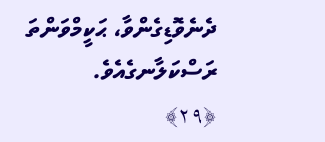ދެނެވޮޑިގެންވާ، ޙަކީމްވަންތަ ރަސްކަލާނގެއެވެ.
﴿٢٩﴾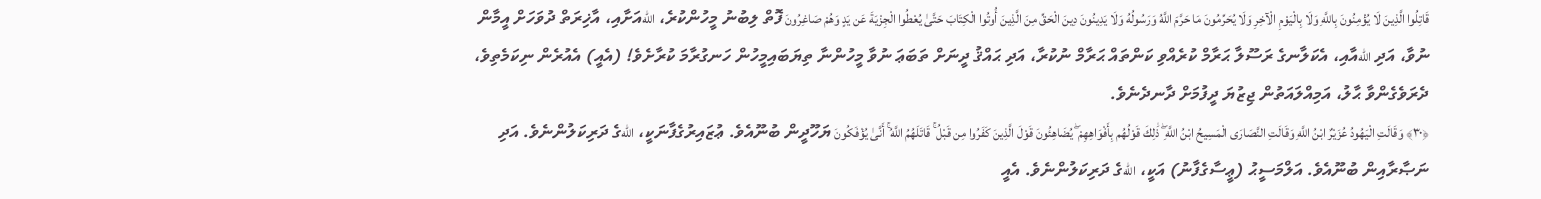قَاتِلُوا الَّذِينَ لَا يُؤْمِنُونَ بِاللَّهِ وَلَا بِالْيَوْمِ الْآخِرِ وَلَا يُحَرِّمُونَ مَا حَرَّمَ اللَّهُ وَرَسُولُهُ وَلَا يَدِينُونَ دِينَ الْحَقِّ مِنَ الَّذِينَ أُوتُوا الْكِتَابَ حَتَّىٰ يُعْطُوا الْجِزْيَةَ عَن يَدٍ وَهُمْ صَاغِرُونَ ފޮތް ލިބުނު މީހުންކުރެ، اللهއަށާއި، އާޚިރަތް ދުވަހަށް އީމާން ނުވާ، އަދި اللهއާއި، އެކަލާނގެ ރަސޫލާ ޙަރާމް ކުރެއްވި ކަންތައް ޙަރާމް ނުކުރާ، އަދި ޙައްޤު ދީނަށް ތަބަޢަ ނުވާ މީހުންނާ ތިޔަބައިމީހުން ހަނގުރާމަ ކުރާށެވެ! (އެއީ) އެއުރެން ނިކަމެތިވެ، ދެރަވެގެންވާ ޙާލު، އަމިއްލައަތުން ޖިޒުޔަ ދީފުމަށް ދާނދެނެވެ.
﴿٣٠﴾ وَقَالَتِ الْيَهُودُ عُزَيْرٌ ابْنُ اللَّهِ وَقَالَتِ النَّصَارَى الْمَسِيحُ ابْنُ اللَّهِ ۖ ذَٰلِكَ قَوْلُهُم بِأَفْوَاهِهِمْ ۖ يُضَاهِئُونَ قَوْلَ الَّذِينَ كَفَرُوا مِن قَبْلُ ۚ قَاتَلَهُمُ اللَّهُ ۚ أَنَّىٰ يُؤْفَكُونَ ޔަހޫދީން ބުނޫއެވެ. ޢުޒައިރުގެފާނަކީ، اللهގެ ދަރިކަލުންނެވެ. އަދި ނަޞާރާއިން ބުނޫއެވެ. އަލްމަސީޙު (ޢީސާގެފާނު) އަކީ، اللهގެ ދަރިކަލުންނެވެ. އެއީ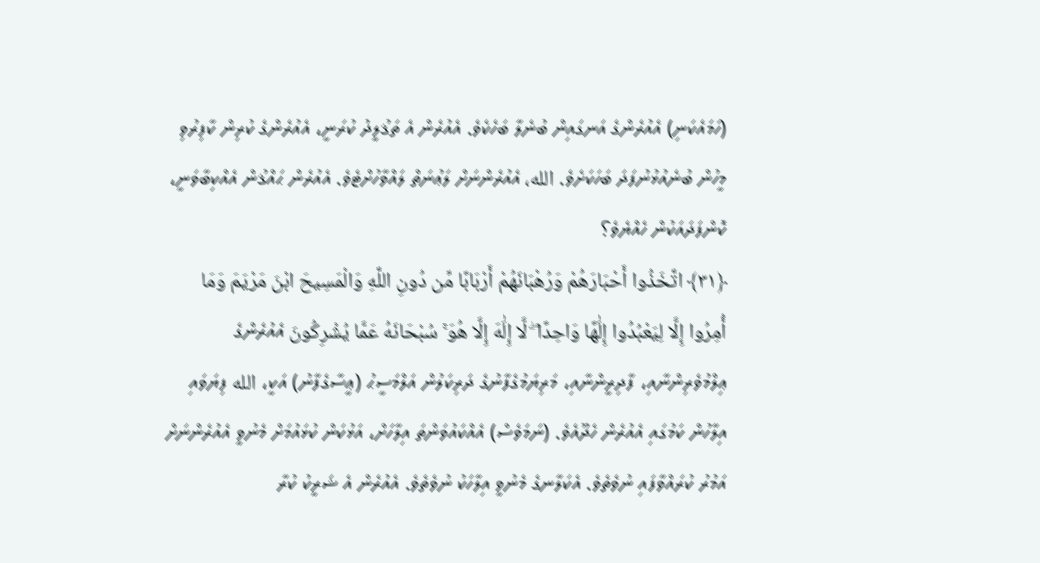(ހަމައެކަނި) އެއުރެންގެ އަނގައިން ބުނެލާ ބަހެކެވެ. އެއުރެން އެ ތަޤުލީދު ކުރަނީ، އެއުރެންގެ ކުރިން ކާފިރުވި މީހުން ބުނެއުޅުނުފަދަ ބަހަކަށެވެ. الله، އެއުރެންނަށް ލަޢުނަތް ލައްވާހުށްޓެވެ. އެއުރެން ޙައްޤުން އެއްކިބާވަނީ، ކޮންފަދައަކުން ހެއްޔެވެ؟
﴿٣١﴾ اتَّخَذُوا أَحْبَارَهُمْ وَرُهْبَانَهُمْ أَرْبَابًا مِّن دُونِ اللَّهِ وَالْمَسِيحَ ابْنَ مَرْيَمَ وَمَا أُمِرُوا إِلَّا لِيَعْبُدُوا إِلَٰهًا وَاحِدًا ۖ لَّا إِلَٰهَ إِلَّا هُوَ ۚ سُبْحَانَهُ عَمَّا يُشْرِكُونَ އެއުރެންގެ ޢިލްމުވެރިންނާއި، ފާދިރީންނާއި، މަރިޔަމުގެފާނުގެ ދަރިކަލުން އަލްމަސީޙު (ޢީސާގެފާނު) އަކީ، الله ފިޔަވައި އިލާހުން ކަމުގައި އެއުރެން ހެދޫއެވެ. (ނަމަވެސް) އެއްކައުވަންތަ އިލާހަށް، އަޅުކަން ކުޅައުމަށް މެނުވީ އެއުރެންނަށް އަމުރު ކުރައްވާފައި ނުވެތެވެ. އެކަލާނގެ މެނުވީ އިލާހަކު ނުވެތެވެ. އެއުރެން އެ ޝަރީކު ކުރާ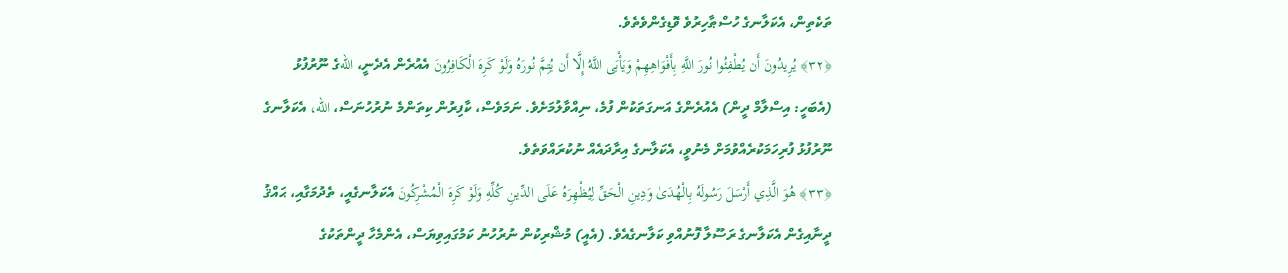ތަކެތިން، އެކަލާނގެ ހުސްޠާހިރުވެ ވޮޑިގެންވެތެވެ.
﴿٣٢﴾ يُرِيدُونَ أَن يُطْفِئُوا نُورَ اللَّهِ بِأَفْوَاهِهِمْ وَيَأْبَى اللَّهُ إِلَّا أَن يُتِمَّ نُورَهُ وَلَوْ كَرِهَ الْكَافِرُونَ އެއުރެން އެދެނީ، اللهގެ ނޫރުފުޅު (އެބަހީ: އިސްލާމް ދީން) އެއުރެންގެ އަނގަތަކުން ފުމެ، ނިއްވާލުމަށެވެ. ނަމަވެސް، ކާފިރުން ކިތަންމެ ނުރުހުނަސް، الله، އެކަލާނގެ ނޫރުފުޅު ފުރިހަމަކުރެއްވުމަށް މެނުވީ، އެކަލާނގެ އިރާދައެއް ނުކުރައްވަތެވެ.
﴿٣٣﴾ هُوَ الَّذِي أَرْسَلَ رَسُولَهُ بِالْهُدَىٰ وَدِينِ الْحَقِّ لِيُظْهِرَهُ عَلَى الدِّينِ كُلِّهِ وَلَوْ كَرِهَ الْمُشْرِكُونَ އެކަލާނގެއީ، ތެދުމަގާއި، ޙައްޤު ދީނާއިގެން އެކަލާނގެ ރަސޫލާ ފޮނުއްވި ކަލާނގެއެވެ. (އެއީ) މުޝްރިކުން ނުރުހުނު ކަމުގައިވިޔަސް، އެންމެހާ ދީންތަކުގެ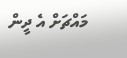މައްޗަށް އެ ދީން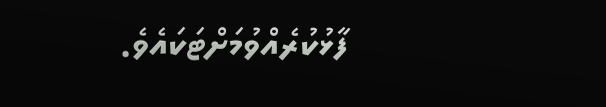ފާޅުކުރެއްވުމަށްޓަކައެވެ.